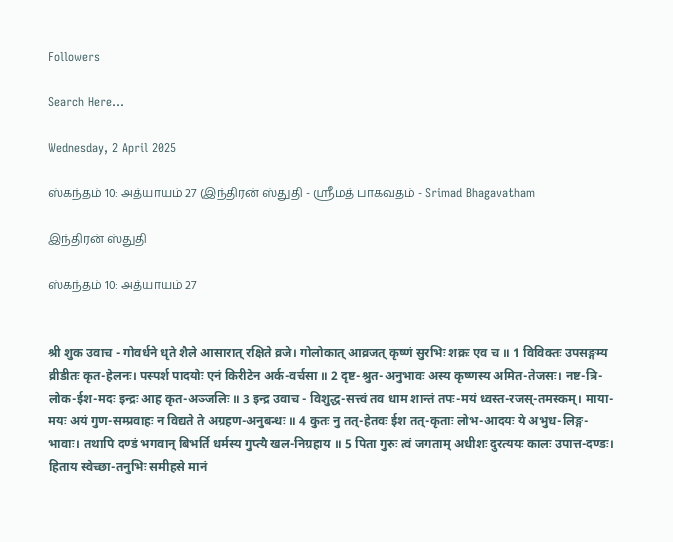Followers

Search Here...

Wednesday, 2 April 2025

ஸ்கந்தம் 10: அத்யாயம் 27 (இந்திரன் ஸ்துதி - ஸ்ரீமத் பாகவதம் - Srimad Bhagavatham

இந்திரன் ஸ்துதி

ஸ்கந்தம் 10: அத்யாயம் 27


श्री शुक उवाच - गोवर्धने धृते शैले आसारात् रक्षिते व्रजे। गोलोकात् आव्रजत् कृष्णं सुरभिः शक्रः एव च ॥ 1 विविक्तः उपसङ्गम्य व्रीडीतः कृत-हेलनः। पस्पर्श पादयोः एनं किरीटेन अर्क-वर्चसा ॥ 2 दृष्ट-श्रुत-अनुभावः अस्य कृष्णस्य अमित-तेजसः। नष्ट-त्रि-लोक-ईश-मदः इन्द्रः आह कृत-अञ्जलिः ॥ 3 इन्द्र उवाच - विशुद्ध-सत्त्वं तव धाम शान्तं तपः-मयं ध्वस्त-रजस्-तमस्कम्। माया-मयः अयं गुण-सम्प्रवाहः न विद्यते ते अग्रहण-अनुबन्धः ॥ 4 कुतः नु तत्-हेतवः ईश तत्-कृताः लोभ-आदयः ये अभुध-लिङ्ग-भावाः। तथापि दण्डं भगवान् बिभर्ति धर्मस्य गुप्त्यै खल-निग्रहाय ॥ 5 पिता गुरुः त्वं जगताम् अधीशः दुरत्ययः कालः उपात्त-दण्डः। हिताय स्वेच्छा-तनुभिः समीहसे मानं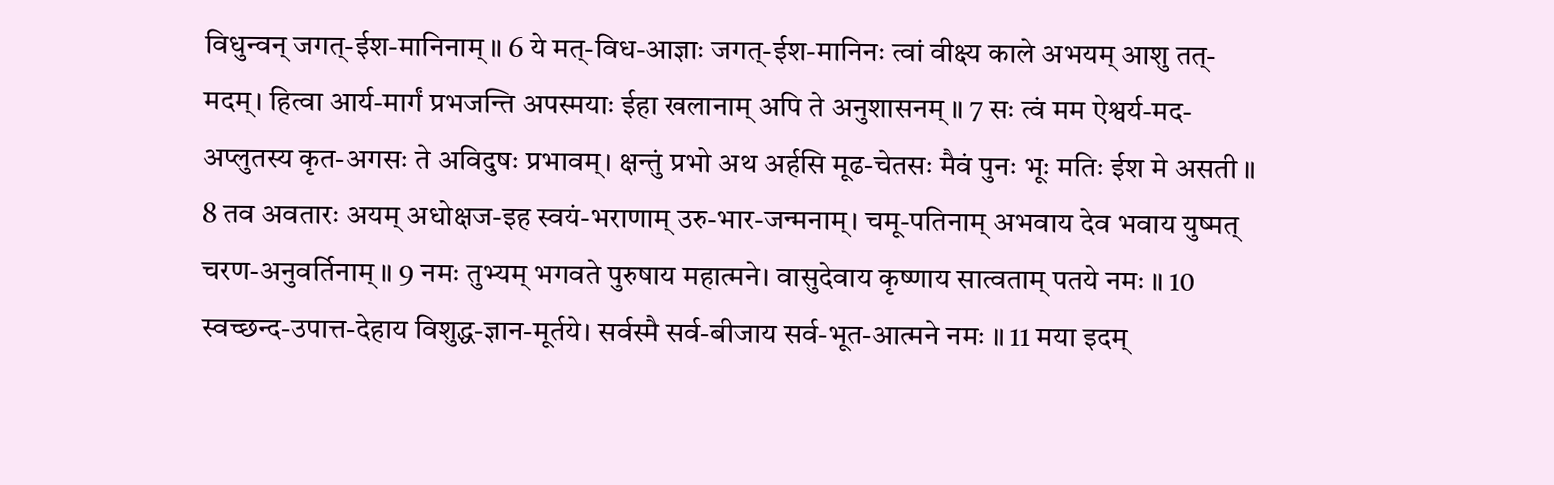विधुन्वन् जगत्-ईश-मानिनाम् ॥ 6 ये मत्-विध-आज्ञाः जगत्-ईश-मानिनः त्वां वीक्ष्य काले अभयम् आशु तत्-मदम्। हित्वा आर्य-मार्गं प्रभजन्ति अपस्मयाः ईहा खलानाम् अपि ते अनुशासनम् ॥ 7 सः त्वं मम ऐश्वर्य-मद-अप्लुतस्य कृत-अगसः ते अविदुषः प्रभावम्। क्षन्तुं प्रभो अथ अर्हसि मूढ-चेतसः मैवं पुनः भूः मतिः ईश मे असती ॥ 8 तव अवतारः अयम् अधोक्षज-इह स्वयं-भराणाम् उरु-भार-जन्मनाम्। चमू-पतिनाम् अभवाय देव भवाय युष्मत् चरण-अनुवर्तिनाम् ॥ 9 नमः तुभ्यम् भगवते पुरुषाय महात्मने। वासुदेवाय कृष्णाय सात्वताम् पतये नमः ॥ 10 स्वच्छन्द-उपात्त-देहाय विशुद्ध-ज्ञान-मूर्तये। सर्वस्मै सर्व-बीजाय सर्व-भूत-आत्मने नमः ॥ 11 मया इदम्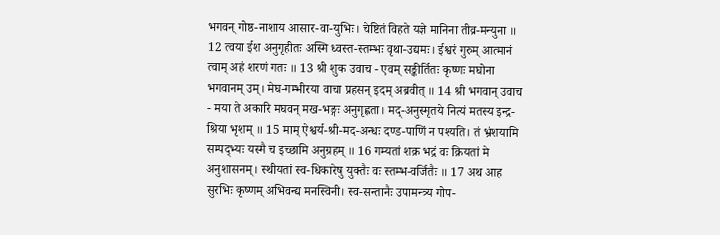भगवन् गोष्ठ-नाशाय आसार-वा-युभिः। चेष्टितं विहते यज्ञे मानिना तीव्र-मन्युना ॥ 12 त्वया ईश अनुगृहीतः अस्मि ध्वस्त-स्तम्भः वृथा-उद्यमः। ईश्वरं गुरुम् आत्मानं त्वाम् अहं शरणं गतः ॥ 13 श्री शुक उवाच - एवम् सङ्कीर्तितः कृष्णः मघोना भगवानम् उम्। मेघ-गम्भीरया वाचा प्रहसन् इदम् अब्रवीत् ॥ 14 श्री भगवान् उवाच - मया ते अकारि मघवन् मख-भङ्गः अनुगृह्णता। मद्-अनुस्मृतये नित्यं मतस्य इन्द्र-श्रिया भृशम् ॥ 15 माम् ऐश्वर्य-श्री-मद-अन्धः दण्ड-पाणिं न पश्यति। तं भ्रंशयामि सम्पद्भ्यः यस्मै च इच्छामि अनुग्रहम् ॥ 16 गम्यतां शक्र भद्रं वः क्रियतां मे अनुशासनम्। स्थीयतां स्व-धिकारेषु युक्तैः वः स्तम्भ-वर्जितैः ॥ 17 अथ आह सुरभिः कृष्णम् अभिवन्द्य मनस्विनी। स्व-सन्तानैः उपामन्त्र्य गोप-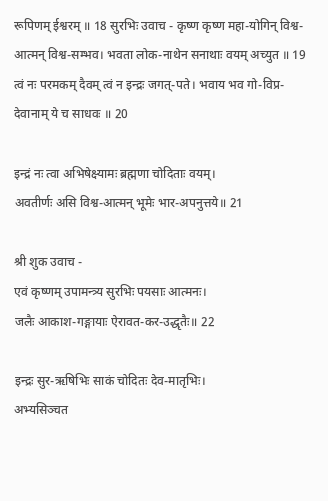रूपिणम् ईश्वरम् ॥ 18 सुरभिः उवाच - कृष्ण कृष्ण महा-योगिन् विश्व-आत्मन् विश्व-सम्भव। भवता लोक-नाथेन सनाथाः वयम् अच्युत ॥ 19 त्वं नः परमकम् दैवम् त्वं न इन्द्रः जगत्-पते। भवाय भव गो-विप्र-देवानाम् ये च साधवः ॥ 20

इन्द्रं नः त्वा अभिषेक्ष्यामः ब्रह्मणा चोदिताः वयम्।
अवतीर्णः असि विश्व-आत्मन् भूमेः भार-अपनुत्तये॥ 21

श्री शुक उवाच -
एवं कृष्णम् उपामन्त्र्य सुरभिः पयसाः आत्मनः।
जलैः आकाश-गङ्गायाः ऐरावत-कर-उद्धृतैः॥ 22

इन्द्रः सुर-ऋषिभिः साकं चोदितः देव-मातृभिः।
अभ्यसिञ्चत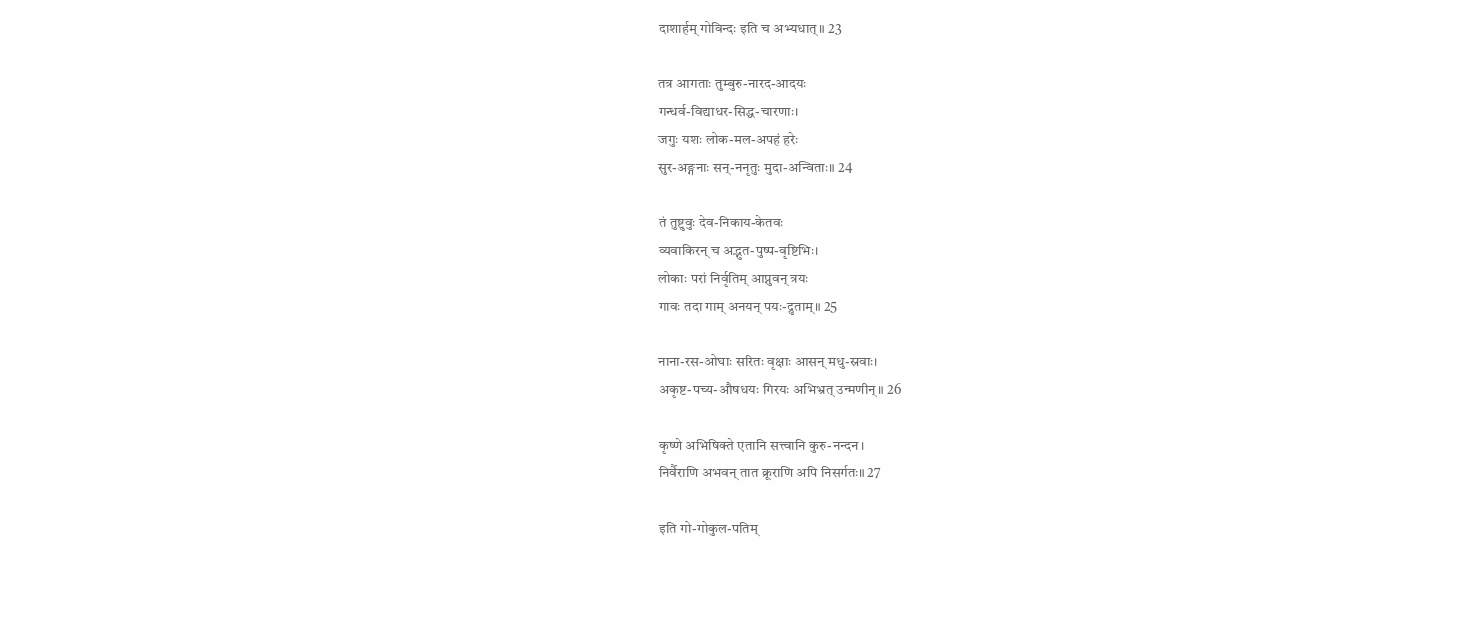दाशार्हम् गोविन्दः इति च अभ्यधात्॥ 23

तत्र आगताः तुम्बुरु-नारद-आदयः
गन्धर्व-विद्याधर-सिद्ध-चारणाः।
जगुः यशः लोक-मल-अपहं हरेः
सुर-अङ्गनाः सन्-ननृतुः मुदा-अन्विताः॥ 24

तं तुष्टुवुः देव-निकाय-केतवः
व्यवाकिरन् च अद्भुत-पुष्प-वृष्टिभिः।
लोकाः परां निर्वृतिम् आप्नुवन् त्रयः
गावः तदा गाम् अनयन् पयः-द्रुताम्॥ 25

नाना-रस-ओघाः सरितः वृक्षाः आसन् मधु-स्रवाः।
अकृष्ट-पच्य-औषधयः गिरयः अभिभ्रत् उन्मणीन्॥ 26

कृष्णे अभिषिक्ते एतानि सत्त्वानि कुरु-नन्दन।
निर्वैराणि अभवन् तात क्रूराणि अपि निसर्गतः॥ 27

इति गो-गोकुल-पतिम्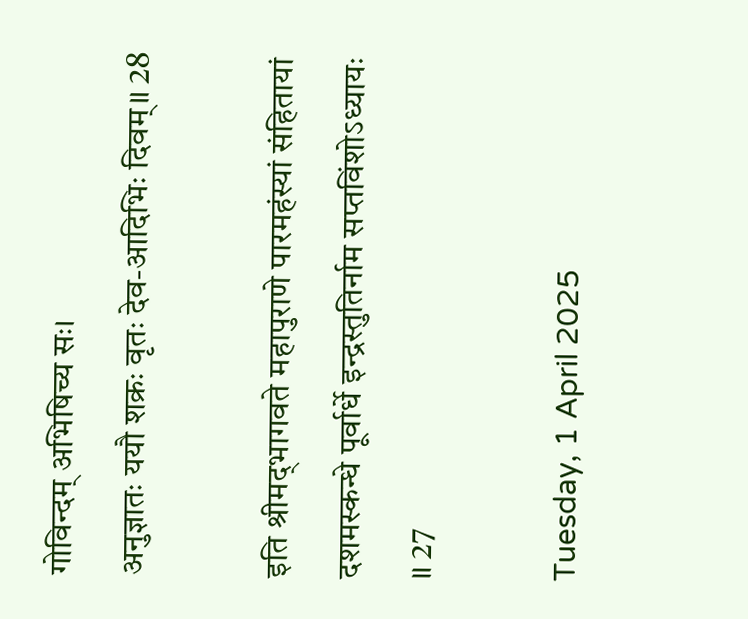गोविन्दम् अभिषिच्य सः।
अनुज्ञातः ययौ शक्रः वृतः देव-आदिभिः दिवम्॥ 28

इति श्रीमद्‍भागवते महापुराणे पारमहंस्यां संहितायां दशमस्कन्धे पूर्वार्धे इन्द्रस्तुतिर्नाम सप्तविंशोऽध्यायः ॥ 27

Tuesday, 1 April 2025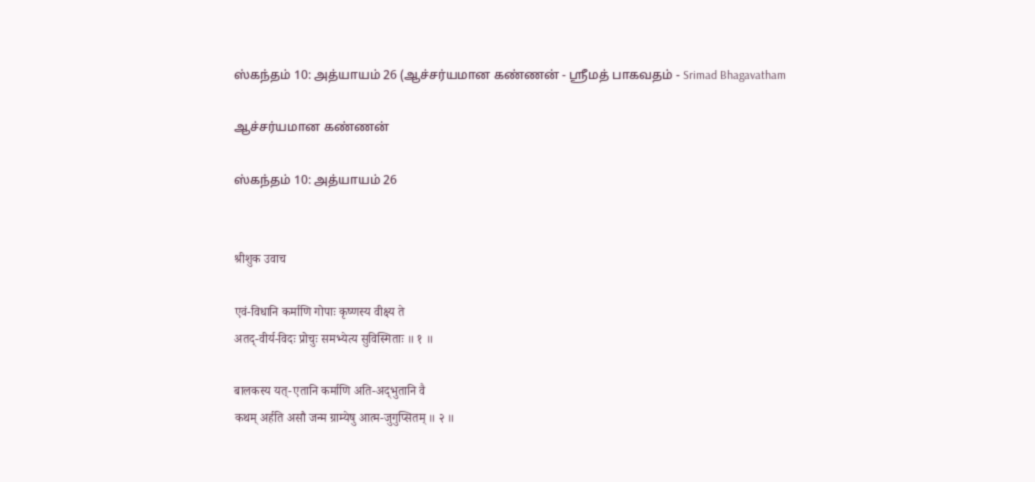ஸ்கந்தம் 10: அத்யாயம் 26 (ஆச்சர்யமான கண்ணன் - ஸ்ரீமத் பாகவதம் - Srimad Bhagavatham

ஆச்சர்யமான கண்ணன்

ஸ்கந்தம் 10: அத்யாயம் 26


श्रीशुक उवाच

एवं-विधानि कर्माणि गोपाः कृष्णस्य वीक्ष्य ते
अतद्-वीर्य-विदः प्रोचुः समभ्येत्य सुविस्मिताः ॥ १ ॥

बालकस्य यत्-एतानि कर्माणि अति-अद्‍भुतानि वै
कथम् अर्हति असौ जन्म ग्राम्येषु आत्म-जुगुप्सितम् ॥ २ ॥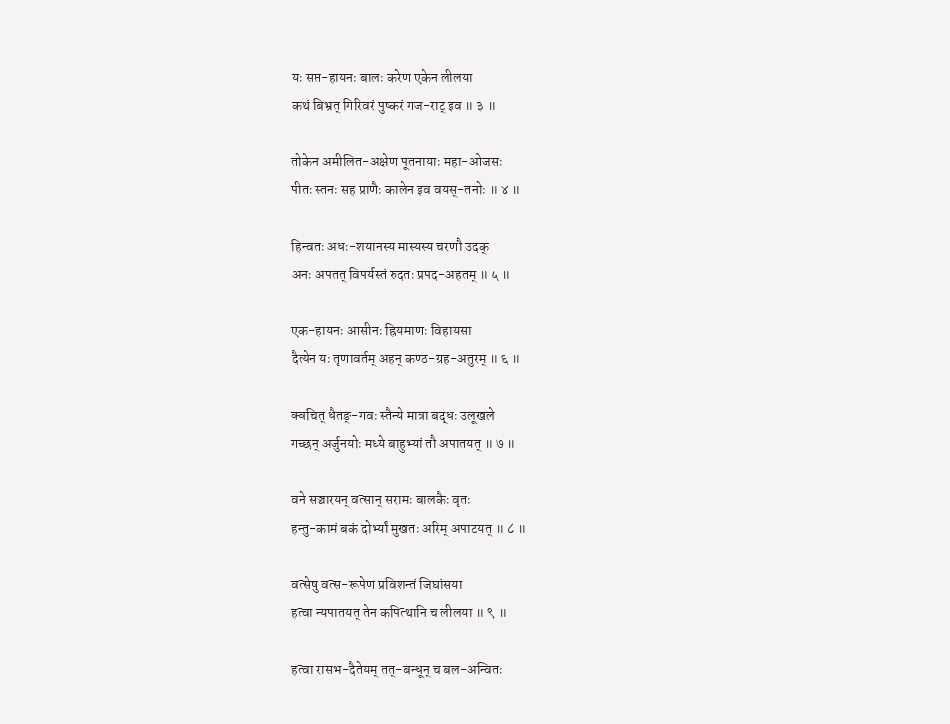यः सप्त-हायनः बालः करेण एकेन लीलया
कथं बिभ्रत् गिरिवरं पुष्करं गज-राट् इव ॥ ३ ॥

तोकेन अमीलित-अक्षेण पूतनायाः महा-ओजसः
पीतः स्तनः सह प्राणैः कालेन इव वयस्-तनोः ॥ ४ ॥

हिन्वतः अधः-शयानस्य मास्यस्य चरणौ उदक्
अनः अपतत् विपर्यस्तं रुदतः प्रपद-अहतम् ॥ ५ ॥

एक-हायनः आसीनः ह्रियमाणः विहायसा
दैत्येन यः तृणावर्तम् अहन् कण्ठ-ग्रह-अतुरम् ॥ ६ ॥

क्वचित् धैतङ्-गवः स्तैन्ये मात्रा बद्धः उलूखले
गच्छन् अर्जुनयोः मध्ये बाहुभ्यां तौ अपातयत् ॥ ७ ॥

वने सञ्चारयन् वत्सान् सरामः बालकैः वृतः
हन्तु-कामं बकं दोर्भ्यां मुखतः अरिम् अपाटयत् ॥ ८ ॥

वत्सेषु वत्स-रूपेण प्रविशन्तं जिघांसया
हत्वा न्यपातयत् तेन कपित्थानि च लीलया ॥ ९ ॥

हत्वा रासभ-दैतेयम् तत्-बन्धून् च बल-अन्वितः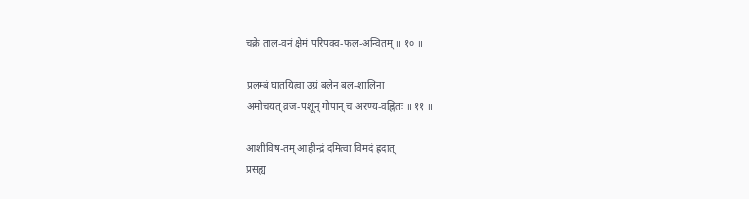चक्रे ताल-वनं क्षेमं परिपक्व-फल-अन्वितम् ॥ १० ॥

प्रलम्बं घातयित्वा उग्रं बलेन बल-शालिना
अमोचयत् व्रज-पशून् गोपान् च अरण्य-वह्नितः ॥ ११ ॥

आशीविष-तम् आहीन्द्रं दमित्वा विमदं ह्रदात्
प्रसह्य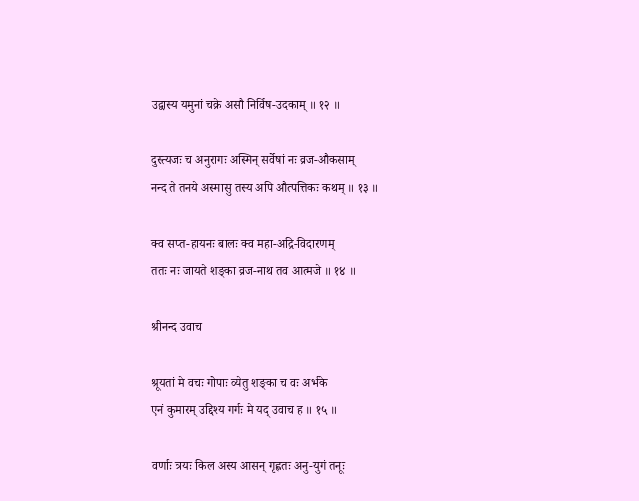उद्वास्य यमुनां चक्रे असौ निर्विष-उदकाम् ॥ १२ ॥

दुस्त्यजः च अनुरागः अस्मिन् सर्वेषां नः व्रज-औकसाम्
नन्द ते तनये अस्मासु तस्य अपि औत्पत्तिकः कथम् ॥ १३ ॥

क्व सप्त-हायनः बालः क्व महा-अद्रि-विदारणम्
ततः नः जायते शङ्‌का व्रज-नाथ तव आत्मजे ॥ १४ ॥

श्रीनन्द उवाच

श्रूयतां मे वचः गोपाः व्येतु शङ्‌का च वः अर्भके
एनं कुमारम् उद्दिश्य गर्गः मे यद् उवाच ह ॥ १५ ॥

वर्णाः त्रयः किल अस्य आसन् गृह्णतः अनु-युगं तनूः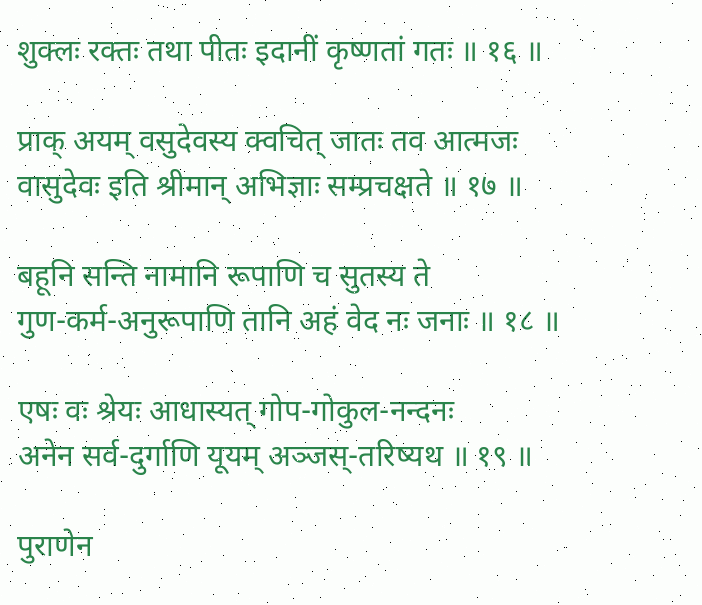शुक्लः रक्तः तथा पीतः इदानीं कृष्णतां गतः ॥ १६ ॥

प्राक् अयम् वसुदेवस्य क्वचित् जातः तव आत्मजः
वासुदेवः इति श्रीमान् अभिज्ञाः सम्प्रचक्षते ॥ १७ ॥

बहूनि सन्ति नामानि रूपाणि च सुतस्य ते
गुण-कर्म-अनुरूपाणि तानि अहं वेद नः जनाः ॥ १८ ॥

एषः वः श्रेयः आधास्यत् गोप-गोकुल-नन्दनः
अनेन सर्व-दुर्गाणि यूयम् अञ्जस्-तरिष्यथ ॥ १९ ॥

पुराणेन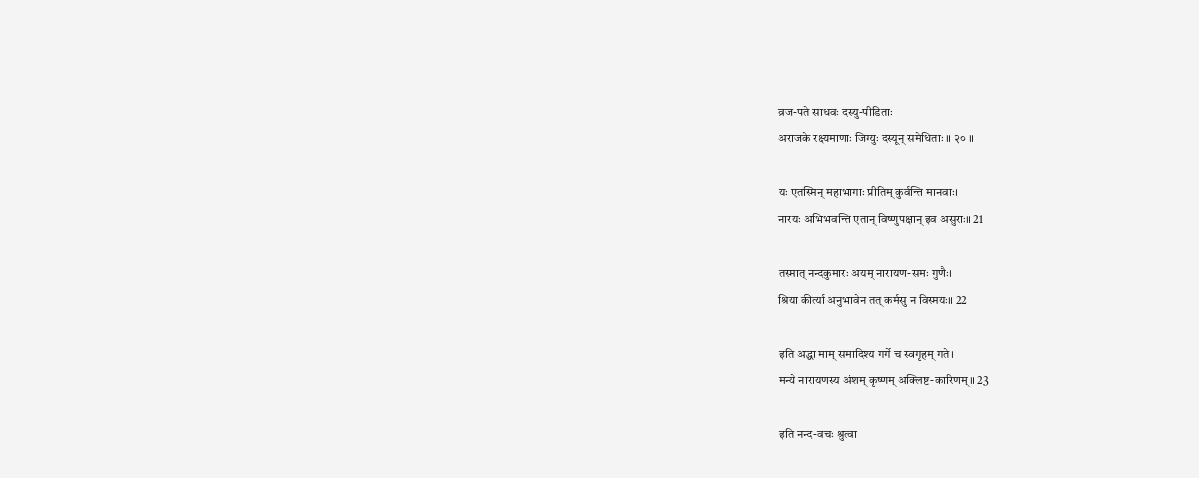व्रज-पते साधवः दस्यु-पीडिताः
अराजके रक्ष्यमाणाः जिग्युः दस्यून् समेधिताः ॥ २० ॥

यः एतस्मिन् महाभागाः प्रीतिम् कुर्वन्ति मानवाः।
नारयः अभिभवन्ति एतान् विष्णुपक्षान् इव असुराः॥ 21

तस्मात् नन्दकुमारः अयम् नारायण-समः गुणैः।
श्रिया कीर्त्या अनुभावेन तत् कर्मसु न विस्मयः॥ 22

इति अद्धा माम् समादिश्य गर्गे च स्वगृहम् गते।
मन्ये नारायणस्य अंशम् कृष्णम् अक्लिष्ट-कारिणम्॥ 23

इति नन्द-वचः श्रुत्वा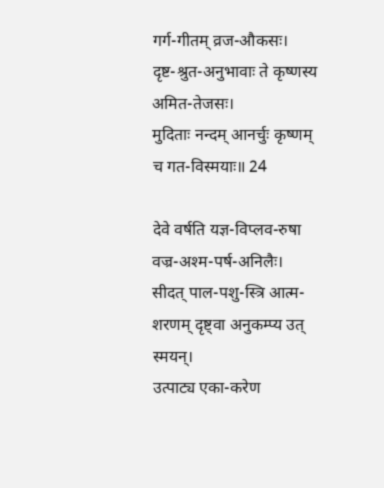गर्ग-गीतम् व्रज-औकसः।
दृष्ट-श्रुत-अनुभावाः ते कृष्णस्य अमित-तेजसः।
मुदिताः नन्दम् आनर्चुः कृष्णम् च गत-विस्मयाः॥ 24

देवे वर्षति यज्ञ-विप्लव-रुषा वज्र-अश्म-पर्ष-अनिलैः।
सीदत् पाल-पशु-स्त्रि आत्म-शरणम् दृष्ट्वा अनुकम्प्य उत् स्मयन्।
उत्पाट्य एका-करेण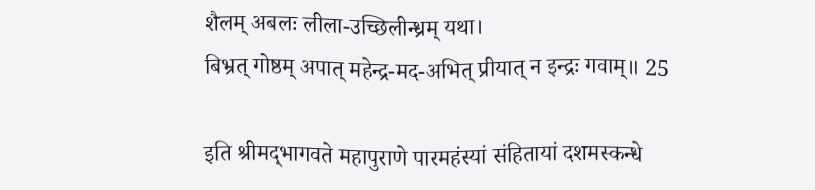शैलम् अबलः लीला-उच्छिलीन्ध्रम् यथा।
बिभ्रत् गोष्ठम् अपात् महेन्द्र-मद-अभित् प्रीयात् न इन्द्रः गवाम्॥ 25

इति श्रीमद्‍भागवते महापुराणे पारमहंस्यां संहितायां दशमस्कन्धे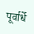पूर्वार्धे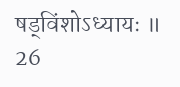षड्‌विंशोऽध्यायः ॥ 26